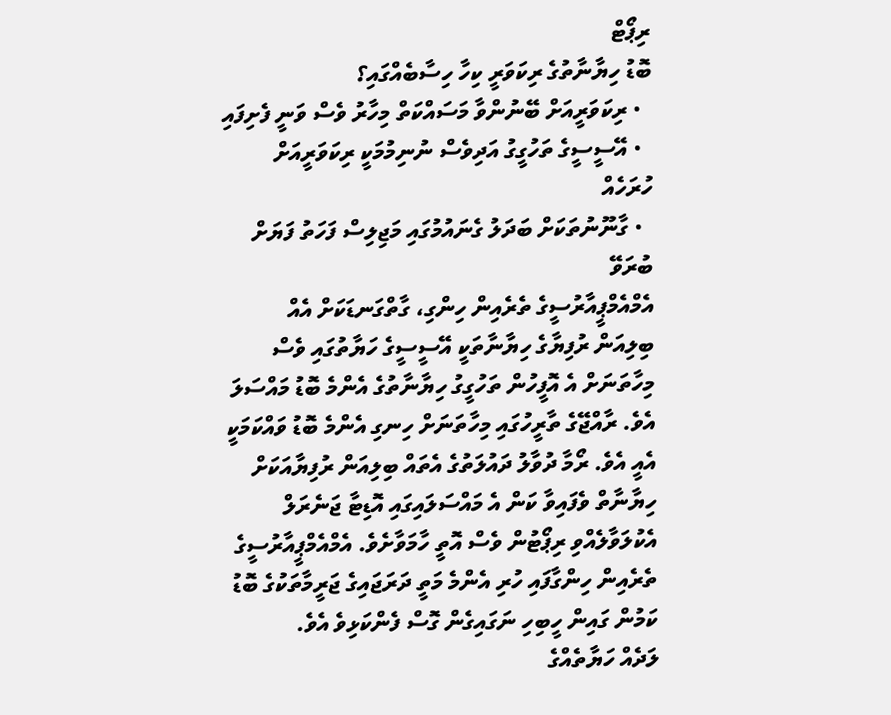ރިޕޯޓް
ބޮޑު ހިޔާނާތުގެ ރިކަވަރީ ކިހާ ހިސާބެއްގައި؟
  • ރިކަވަރީއަށް ބޭނުންވާ މަސައްކަތް މިހާރު ވެސް ވަނީ ފެށިފައި
  • އޭސީސީގެ ތަހުގީގު އަދިވެސް ނުނިމުމަކީ ރިކަވަރީއަށް ހުރަހެއް
  • ގާނޫނުތަކަށް ބަދަލު ގެނައުމުގައި މަޖިލިސް ފަހަތު ފަޔަށް ބުރަވޭ
އެމްއެމްޕީއާރުސީގެ ތެރެއިން ހިންގި، ގާތްގަނޑަކަށް އެއް ބިލިއަން ރުފިޔާގެ ހިޔާނާތަކީ އޭސީސީގެ ހަޔާތުގައި ވެސް މިހާތަނަށް އެ އޮފީހުން ތަހުގީގު ހިޔާނާތުގެ އެންމެ ބޮޑު މައްސަލަ އެވެ. ރާއްޖޭގެ ތާރީހުގައި މިހާތަނަށް ހިނގި އެންމެ ބޮޑު ވައްކަމަކީ އެއީ އެވެ. ރޯމާ ދުވާލު ދައުލަތުގެ އެތައް ބިލިއަން ރުފިޔާއަކަށް ހިޔާނާތް ވެފައިވާ ކަން އެ މައްސަލައިގައި އޮޑިޓާ ޖަނެރަލް އެކުލަވާލެއްވި ރިޕޯޓުން ވެސް އޮތީ ހާމަވާށެވެ. އެމްއެމްޕީއާރުސީގެ ތެރެއިން ހިންގާފައި ހުރި އެންމެ މަތީ ދަރަޖައިގެ ޖަރީމާތަކުގެ ބޮޑު ކަމުން ގައިން ހީބިހި ނަގައިގެން ގޮސް ފެންކަޅިވެ އެވެ.
ލަދެއް ހަޔާތެއްގެ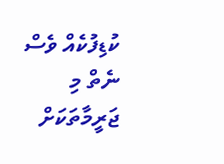ކުޑިފުކެއް ވެސް ނެތް މި ޖަރީމާތަކަށް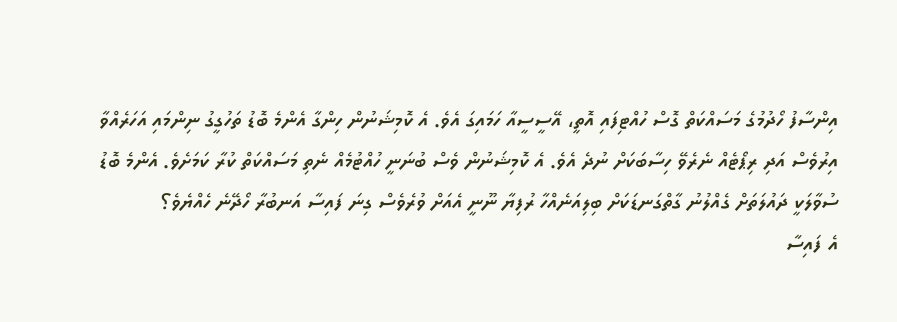އިންސާފު ހޯދުމުގެ މަސައްކަތް ގޮސް ހުއްޓިފައި އޮތީ، އޭސީސީއާ ހަމައިގަ އެވެ. އެ ކޮމިޝަނުން ހިންގާ އެންމެ ބޮޑު ތަހުގީގު ނިންމައި އަހަރެއްވާ އިރުވެސް އަދި ރިޕޯޓެއް ނެރެވޭ ހިސާބަކަށް ނުދެ އެވެ. އެ ކޮމިޝަނުން ވެސް ބުނަނީ ހުއްޓުމެއް ނެތި މަސައްކަތް ކުރާ ކަމަށެވެ. އެންމެ ބޮޑު ސުވާލަކީ ދައުލަތަށް ގެއްލުނު ގާތްގަނޑަކަށް ބިލިއަނެއްހާ ރުފިޔާ ނޫނީ އެއަށް ވުރެވެސް ގިނަ ފައިސާ އަނބުރާ ހޯދޭނެ ހެއްޔެވެ؟
އެ ފައިސާ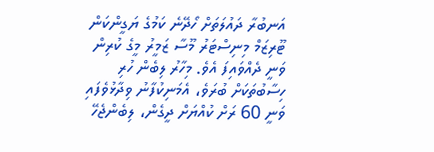އަނބުރާ ދައުލަތަށް ހޯދޭނެ ކަމުގެ ޔަގީންކަން ޓޫރިޒަމް މިނިސްޓަރު މޫސާ ޒަމީރު މީގެ ކުރިން ވަނީ ދެއްވައިފަ އެވެ. މިހާރު ލިބެން ހުރި ހިސާބުތަކަށް ބުރަވެ، އެމަނިކުފާނު ވިދާޅުވެފައި ވަނީ 60 ރަށް ކުއްޔަށް ދީގެން، ލިބެންޖެހޭ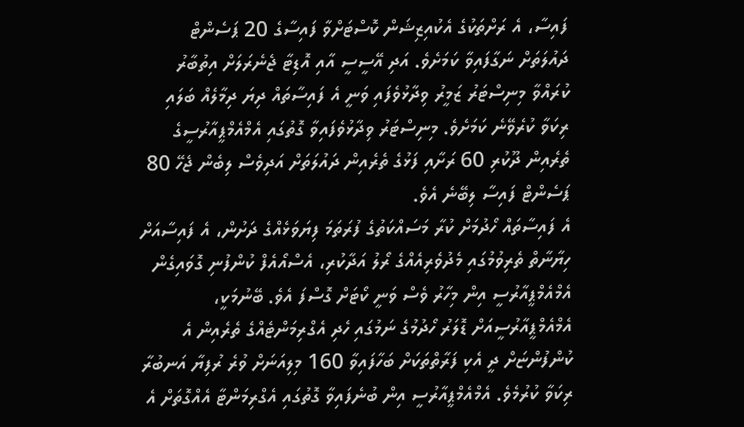ފައިސާ، އެ ރަށްތަކުގެ އެކުއިޒިޝަން ކޮސްޓަށްވާ ފައިސާގެ 20 ޕަސެންޓް ދައުލަތަށް ނަގާފައިވާ ކަމަށެވެ. އަދި އޭސީސީ އާއި އޮޑިޓާ ޖެނެރަލަށް އިތުބާރު ކުރައްވާ މިނިސްޓަރު ޒަމީރު ވިދާޅުވެފައި ވަނީ އެ ފައިސާތައް ދިޔަ ދިމާލެއް ބަލައި ރިކަވާ ކުރެވޭނެ ކަމަށެވެ. މިނިސްޓަރު ވިދާޅުވެފައިވާ ގޮތުގައި އެމްއެމްޕީއާރުސީގެ ތެރެއިން ދޫކުރި 60 ރަށާއި ފަޅުގެ ތެރެއިން ދައުލަތަށް އަދިވެސް ލިބެން ޖެހޭ 80 ޕަސެންޓް ފައިސާ ލިބޭނެ އެވެ.
އެ ފައިސާތައް ހޯދުމަށް ކުރާ މަސައްކަތުގެ ފުރަތަމަ ފިޔަވަޅެއްގެ ދަށުން، އެ ފައިސާއަށް ހިޔާނާތް ތެރިވުމުގައި މެދުވެރިއެއްގެ ރޯލު އަދާކުރި، އެސްއޯއެފް ކުންފުނި ގޮވައިގެން އެމްއެމްޕީއާރުސީ އިން މިހާރު ވެސް ވަނީ ކޯޓަށް ގޮސްފަ އެވެ. ބޭނުމަކީ، އެމްއެމްޕީއާރުސީއަށް ޑޮލަރު ހޯދުމުގެ ނަމުގައި ހެދި އެގްރިމަންޓެއްގެ ތެރެއިން އެ ކުންފުންޏަށް ދީ އެކި ފަރާތްތަކަށް ބަހާފައިވާ 160 މިލިއަނަށް ވުރެ ރުފިޔާ އަނބުރާ ރިކަވާ ކުރުމެވެ. އެމްއެމްޕީއާރުސީ އިން ބުނެފައިވާ ގޮތުގައި އެގްރިމަންޓާ އެއްގޮތަށް އެ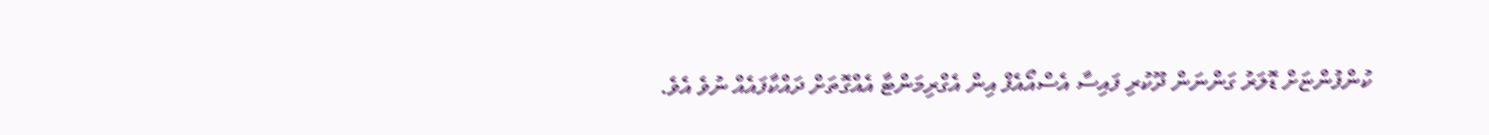ކުންފުންޏަށް ޑޮލަރު ގަންނަން ދޫކުރި ފައިސާ އެސްއޯއެފް އިން އެގްރިމަންޓާ އެއްގޮތަށް ދައްކާފައެއް ނުވެ އެވެ.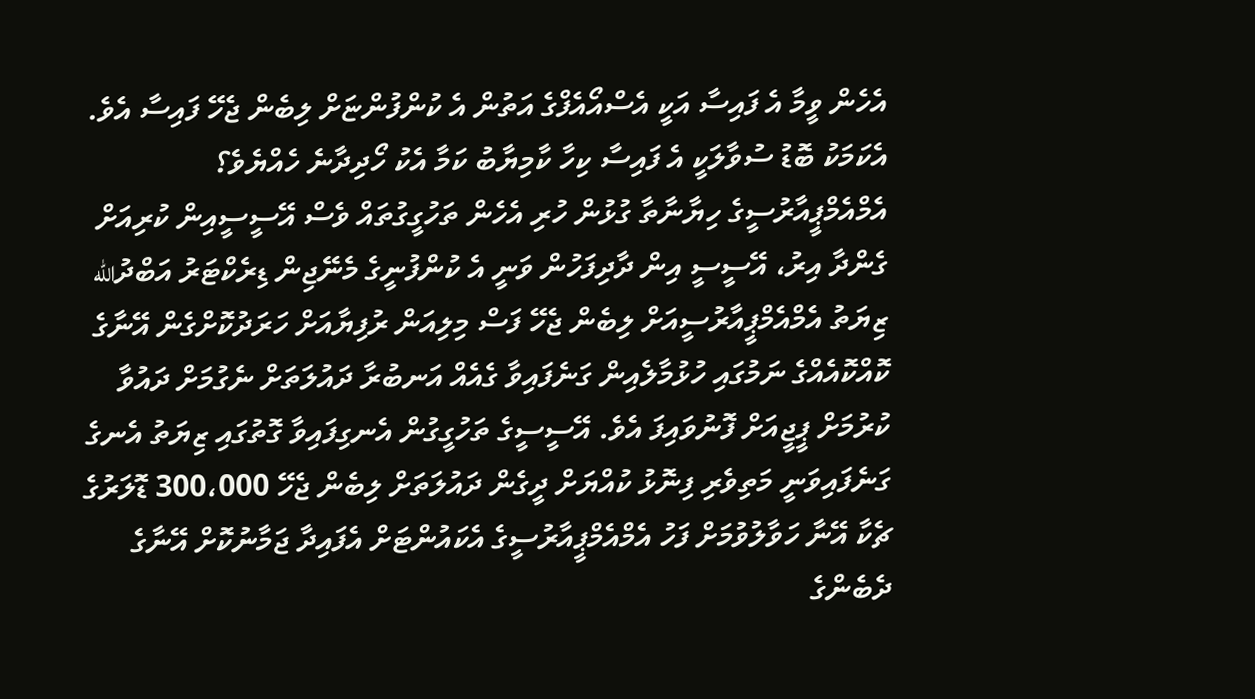އެހެން ވީމާ އެ ފައިސާ އަކީ އެސްއޯއެފްގެ އަތުން އެ ކުންފުންޏަށް ލިބެން ޖެހޭ ފައިސާ އެވެ. އެކަމަކު ބޮޑު ސުވާލަކީ އެ ފައިސާ ކިހާ ކާމިޔާބު ކަމާ އެކު ހޯދިދާނެ ހެއްޔެވެ؟
އެމްއެމްޕީއާރުސީގެ ހިޔާނާތާ ގުޅުން ހުރި އެހެން ތަހުގީގުތައް ވެސް އޭސީސީއިން ކުރިއަށް ގެންދާ އިރު، އޭސީސީ އިން ދާދިފަހުން ވަނީ އެ ކުންފުނީގެ މެނޭޖިން ޑިރެކްޓަރު އަބްދުالله ޒިޔަތު އެމްއެމްޕީއާރުސީއަށް ލިބެން ޖެހޭ ފަސް މިލިއަން ރުފިޔާއަށް ހަރަދުކޮށްގެން އޭނާގެ ކޮއްކޮއެއްގެ ނަމުގައި ހުޅުމާލެއިން ގަނެފައިވާ ގެއެއް އަނބުރާ ދައުލަތަށް ނެގުމަށް ދައުވާ ކުރުމަށް ޕީޖީއަށް ފޮނުވައިފަ އެވެ. އޭސީސީގެ ތަހުގީގުން އެނގިފައިވާ ގޮތުގައި ޒިޔަތު އެނގެ ގަނެފައިވަނީ މަތިވެރި ފިނޮޅު ކުއްޔަށް ދީގެން ދައުލަތަށް ލިބެން ޖެހޭ 300،000 ޑޮލަރުގެ ޗެކާ އޭނާ ހަވާލުވުމަށް ފަހު އެމްއެމްޕީއާރުސީގެ އެކައުންޓަށް އެފައިދާ ޖަމާނުކޮށް އޭނާގެ ދެބެންގެ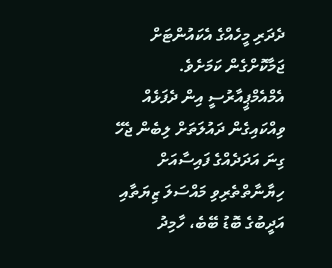ދެދަރި މީހެއްގެ އެކައުންޓަށް ޖަމާކޮށްގެން ކަމަށެވެ.
އެމްއެމްޕީއާރުސީ އިން ދެފަޅެއް ވިއްކައިގެން ދައުލަތަށް ލިބެން ޖެހޭ ގިނަ އަދަދެއްގެ ފައިސާއަށް ހިޔާނާތްތެރިވި މައްސަލަ ޒިޔަތާއި އަދީބުގެ ބޮޑު ބޭބެ، ހާމިދު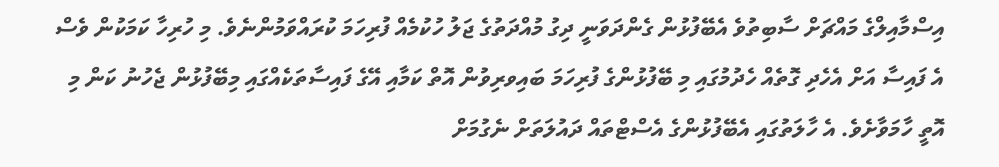އިސްމާއިލްގެ މައްޗަށް ސާބިތުވެ އެބޭފުޅުން ގެންދަވަނީ ދިގު މުއްދަތުގެ ޖަލު ހުކުމެއް ފުރިހަމަ ކުރައްވަމުންނެވެ. މި ހުރިހާ ކަމަކުން ވެސް އެ ފައިސާ އަށް އެހެދި ގޮތެއް ހެދުމުގައި މި ބޭފުޅުންގެ ފުރިހަމަ ބައިވރިވުން އޮތް ކަމާއި އޭގެ ފައިސާތަކެއްގައި މިބޭފުޅުން ޖެހުނު ކަން މި އޮތީ ހާމަވާށެވެ. އެ ހާލަތުގައި އެބޭފުޅުންގެ އެސްޓްތައް ދައުލަތަށް ނެގުމަށް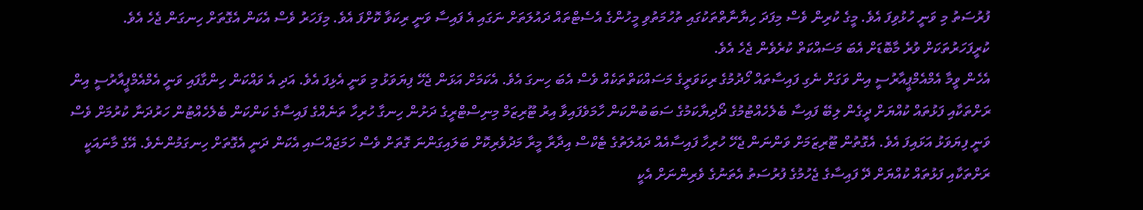ފުރުސަތު މި ވަނީ ހުޅުވިފަ އެވެ. މީގެ ކުރިން ވެސް މިފަދަ ހިޔާނާތްތަކުގައި ތުހުމަތުވި މީހުންގެ އެސެޓްތައް ދައުލަތަށް ނަގައި އެ ފައިސާ ވަނީ ރިކަވާ ކޮށްފަ އެވެ. މިފަހަރު ވެސް އެކަން އެގޮތަށް ހިނގަން ޖެހެ އެވެ. ކުރީފަހަރުތަކަށް ވުރެ މާބޮޑަށް އެބަ މަސައްކަތް ކުރެވެން ޖެހެ އެވެ.
އެހެން ވީމާ އެމްއެމްޕީއާރުސީ އިން ވަގަށް ނެގި ފައިސާތައް ހޯދުމުގެ ރިކަވަރީގެ މަސައްކަތްތަކެއް ވެސް އެބަ ހިނގަ އެވެ. އެކަމަށް އަޅަން ޖެހޭ ފިޔަވަޅު މި ވަނީ އެޅިފަ އެވެ. އަދި އެ ވައްކަން ހިންގާފައި ވަނީ އެމްއެމްޕީއާރުސީ އިން ރަށްތަކާއި ފަޅުތައް ކުއްޔަށް ދީގެން ލިބޭ ފައިސާ ބެލެހެއްޓުމުގެ ދޯދިޔާކަމުގެ ސަބަބުންކަން ހާމަވެފައިވާ އިރު ޓޫރިޒަމް މިނިސްޓްރީގެ ދަށުން ހިނގާ ހުރިހާ ތަނެއްގެ ފައިސާގެ ކަންކަން ބެލެހެއްޓުން ހަރުދަނާ ކުރުމަށް ވެސް ވަނީ ފިޔަވަޅު އަޅައިފަ އެވެ. އެގޮތުން ޓޫރިޒަމަށް ވަންނަން ޖެހޭ ހުރިހާ ފައިސާއެއް ދައުލަތުގެ ޓެކްސް އިދާރާ މީރާ މަދުވެރިކޮށް ބަލައިގަންނަ ގޮތަށް ވެސް ހަމަޖައްސައި އެކަން ދަނީ އެގޮތަށް ހިނގަމުންނެވެ. އޭގެ މާނައަކީ ރަށްތަކާއި ފަޅުތައް ކުއްޔަށް ދޭ ފައިސާގެ ޖެހުމުގެ ފުރުސަތު އެތަނުގެ ވެރިންނަށް އެކީ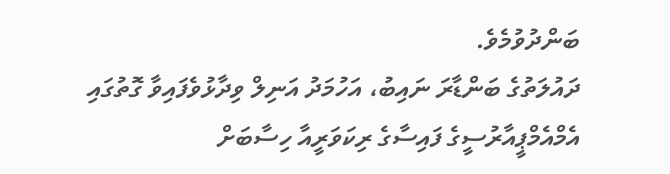ބަންދުވުމެވެ.
ދައުލަތުގެ ބަންޑާރަ ނައިބު، އަހުމަދު އަނިލް ވިދާޅުވެފައިވާ ގޮތުގައި އެމްއެމްޕީއާރުސީގެ ފައިސާގެ ރިކަވަރީއާ ހިސާބަށް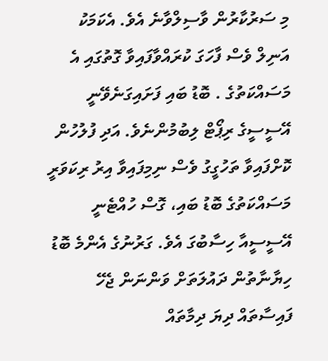މި ސަރުކާރުން ވާސިލްވާނެ އެވެ. އެކަމަކު އަނިލް ވެސް ފާހަގަ ކުރައްވާފައިވާ ގޮތުގައި އެ މަސައްކަތުގެ . ބޮޑު ބައި ފަށައިގަނެވޭނީ އޭސީސީގެ ރިޕޯޓް ލިބުމުންނެވެ. އަދި ފުލުހުން ކޮށްފައިވާ ތަހުގީގު ވެސް ނިމިފައިވާ އިރު ރިކަވަރީ މަސައްކަތުގެ ބޮޑު ބައި، ގޮސް ހުއްޓެނީ އޭސީސީއާ ހިސާބުގަ އެވެ. ގަރުނުގެ އެންމެ ބޮޑު ހިޔާނާތުން ދައުލަތަށް ވަންނަން ޖެހޭ ފައިސާތައް ދިޔަ ދިމާތައް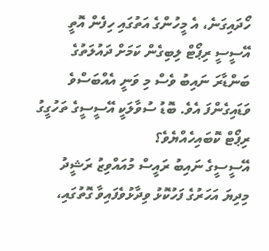ހޯދައިގަނެ، އެ މީހުންގެ އަތުގައި ހިފެން އޮތީ އޭސީސީ ރިޕޯޓް ލިބިގެން ކަމަށް ދައުލަތުގެ ބަންޑާރަ ނައިބު ވެސް މި ވަނީ އެއްބަސްވެ ވަޑައިގެންފަ އެވެ. ބޮޑު ސުވާލަކީ އޭސީސީގެ ތަހުގީގު ރިޕޯޓް ކޮބައިހެއްޔެވެ؟
އޭސީސީގެ ނައިބު ރައީސް މުއައްވިޒު ރަޝީދު މިދިޔަ އަހަރުގެ ފަހުކޮޅު ވިދާޅުވެފައިވާ ގޮތުގައި،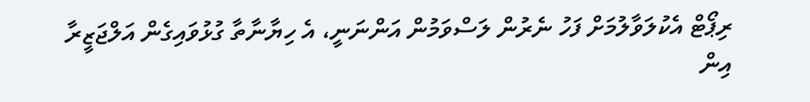ރިޕޯޓް އެކުލަވާލުމަށް ފަހު ނެރުން ލަސްވަމުން އަންނަނީ، އެ ހިޔާނާތާ ގުޅުވައިގެން އަލްޖަޒީރާ އިން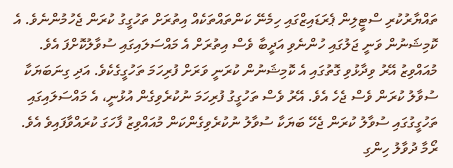ތައްޔާރުކުރި ސްޓީލިން ޕެރަޑައިޒްގައި ހިމެނޭ ކަންތައްތަކެއް އިތުރަށް ތަހުގީގު ކުރަން ޖެހުމުންނެވެ. އެ ކޮމިޝަނުން ވަނީ ޖަލުގައި ހުންނެވި އަދީބާ ވެސް އިތުރަށް އެ މައްސަލައިގައި ސުވާލުކޮށްފަ އެވެ. މުއައްވިޒު އޭރު ވިދާޅުވި ގޮތުގައި އެ ކޮމިޝަނުން ކުރަނީ ވަރަށް ފުރިހަމަ ތަހުގީގެކެވެ. އަދި ގިނަބަޔަކާ ސުވާލު ކުރަން ވެސް ޖެހެ އެވެ. އޭރު ވެސް ތަހުގީގު ފުރިހަމަ ނުކުރެވިގެން އުޅުނީ، އެ މައްސަލައިގައި ތަހުގީގުގައި ސުވާލު ކުރަން ޖެހޭ ބަޔަކާ ސުވާލު ނުކުރެވިގެންކަން މުއައްވިޒު ފާހަގަ ކުރައްވާފައިވެ އެވެ.
ރޯމާ ދުވާލު ހިންގި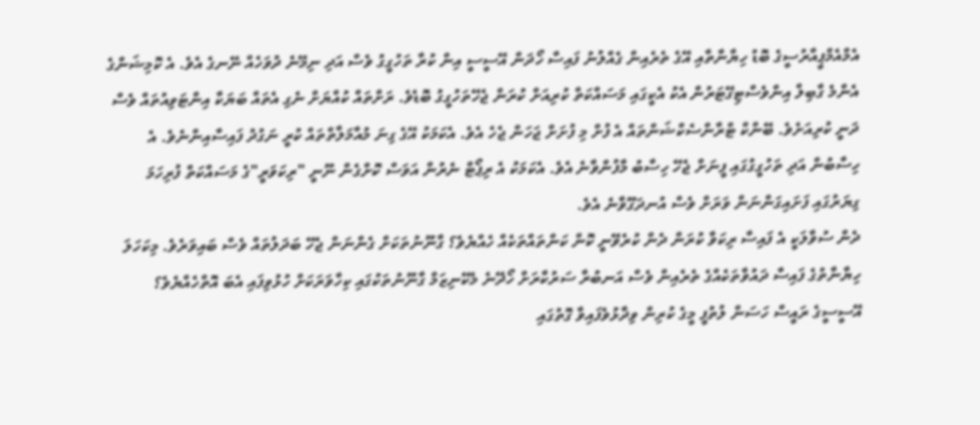އެމްއެމްޕީއާރުސީގެ ބޮޑު ހިޔާނާތާއި އޭގެ ތެރެއިން ގެއްލުނު ފައިސާ ހޯދަން އޭސީސީ އިން ކުރާ ތަހުގީގު ވެސް އަދި ނިމޭނެ ދުވަހެއް ނޭނގެ އެވެ. އެ ކޮމިޝަންގެ އެންމެ ގާބިލް އިންވެސްޓިގޭޓަރުން އެކު އެކީގައި މަސައްކަތް ކުރިއަށް ކުރަން ޖެހޭތަހުގީގު ބޮޑެވެ. ރަށްތައް ކުއްޔަށް ނެގި އެތައް ބަޔަކާ އިންޓަވިއުތައް ވެސް ދަނީ ކުރިއަށެވެ. ބޭންކް ޓްރާންސެކްޝަންތައް އެ ފުށް މި ފުށަށް ޖަހަން ޖެހެ އެވެ. އެކަމަކު އޭގެ ގިނަ މުއާމަލާތްތައް ކުރީ ނަގުދު ފައިސާއިންނެވެ. އެ ހިސާބުން އަދި ތަހުގީގުގައި ފީނަށް ޖެހޭ ހިސާބު މާފުންވާނެ އެވެ. އެކަމަކު އެ ރިޕޯޓް ނެރުން އަވަސް ކޮށްގެން ނޫނީ "ރިކަވަރީ"ގެ މަސައްކަތް ފުރިހަމަ ގިޔަރުގައި ފަށައިގަންނަން ވަރަށް ވެސް އުނދަގޫވާނެ އެވެ.
ދެން ސުވާލަކީ އެ ފައިސާ ރިކަވާ ކުރަން ދެން ކުރެވޭނީ ކޮން ކަންތައްތަކެއް ހެއްޔެވެ؟ ގާނޫނުތަކަށް ގެންނަން ޖެހޭ ބަދަލުތައް ވެސް ބައިވަރެވެ. މިކަހަލަ ހިޔާނާތުގެ ފައިސާ ދައުވާތަކެއްގެ ތެރެއިން ވެސް އަނބުރާ ސަރުކާރަށް ހޯދޭނެ މެކޭނިޒަމް ގާނޫނުތަކުގައި ކިހާވަރަކަށް ހުޅުވިފައި އެބަ އޮތްހެއްޔެވެ؟
އޭސީސީގެ ރައީސް ހަސަން ލުތުފީ މީގެ ކުރިން ވިދާޅުވެފައިވާ ގޮތުގައި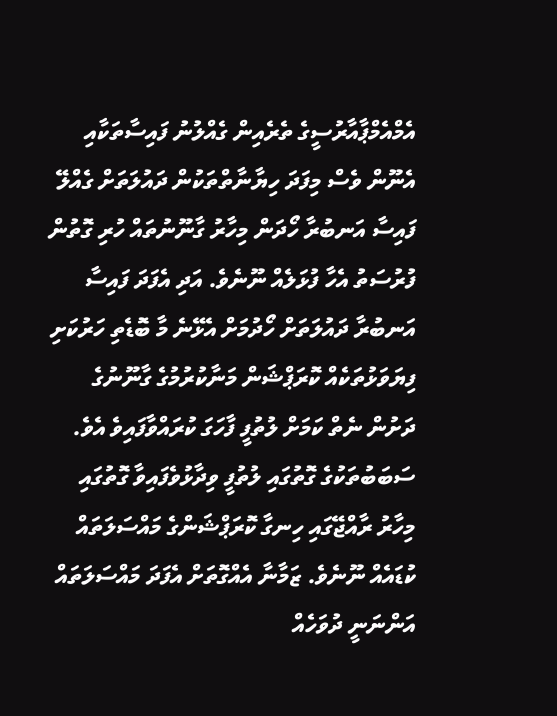އެމްއެމްޕާއާރުސީގެ ތެރެއިން ގެއްލުނު ފައިސާތަކާއި އެނޫން ވެސް މިފަދަ ހިޔާނާތްތަކުން ދައުލަތަށް ގެއްލޭ ފައިސާ އަނބުރާ ހޯދަން މިހާރު ގާނޫނުތައް ހުރި ގޮތުން ފުރުސަތު އެހާ ފުޅަލެއް ނޫނެވެ. އަދި އެފަދަ ފައިސާ އަނބުރާ ދައުލަތަށް ހޯދުމަށް އެޅޭނެ މާ ބޮޑެތި ހަރުކަށި ފިޔަވަޅުތަކެއް ކޮރަޕްޝަން މަނާކުރުމުގެ ގާނޫނުގެ ދަށުން ނެތް ކަމަށް ލުތުފީ ފާހަގަ ކުރައްވާފައިވެ އެވެ.
ސަބަބުތަކުގެ ގޮތުގައި ލުތުފީ ވިދާޅުވެފައިވާ ގޮތުގައި މިހާރު ރާއްޖޭގައި ހިނގާ ކޮރަޕްޝަންގެ މައްސަލަތައް ކުޑައެއް ނޫނެވެ. ޒަމާނާ އެއްގޮތަށް އެފަދަ މައްސަލަތައް އަންނަނީ ދުވަހެއް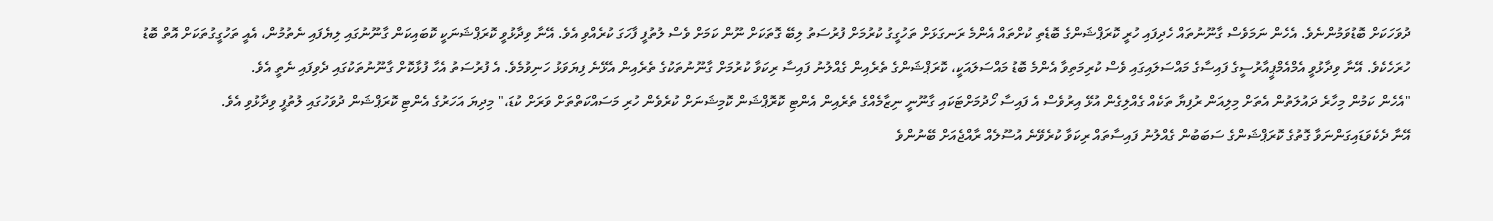ދުވަހަކަށް ބޮޑުވަމުންނެވެ. އެހެން ނަމަވެސް ގާނޫނުތައް ހެދިފައި ހުރީ ކޮރަޕްޝަންގެ ބޮޑެތި ކުށްތައް އެންމެ ރަނގަޅަށް ތަހުގީގު ކުރުމަށް ފުރުސަތު ލިބޭ ގޮތަކަށް ނޫން ކަމަށް ވެސް ލުތުފީ ފާހަގަ ކުރެއްވި އެވެ. އޭނާ ވިދާޅުވީ ކޮރަޕްޝަނަކީ ކޮބައިކަން ގާނޫނުގައި ލިޔެފައި ނެތުމުން، އެއީ ތަހުގީގުތަކަށް އޮތް ބޮޑު ހުރަހެކެވެ. އޭނާ ވިދާޅުވީ އެމްއެމްޕީއާރުސީގެ ފައިސާގެ މައްސަލައިގައި ވެސް ކުރިމަތިވާ އެންމެ ބޮޑު މައްސަލައަކީ، ކޮރަޕްޝަންގެ ތެރެއިން ގެއްލުނު ފައިސާ ރިކަވާ ކުރުމަށް ގާނޫނުތަކުގެ ތެރެއިން އެޅޭނެ ފިޔަވަޅު ހަނިވުމެވެ. އެ ފުރުސަތު އެހާ ފުޅާކޮށް ގާނޫނުތަކުގައި ދެވިފައި ނެތީ އެވެ.
"އެހެން ކަމުން މިހާރެ ދައުލަތުން އެތަށް މިލިއަން ރުފިޔާ ތަކެއް ގެއްލިގެން އުޅޭ އިރުވެސް އެ ފައިސާ ހޯދުމަށްޓަކައި ގާނޫނީ ނިޒާމެއްގެ ތެރެއިން އެންޓި ކޮރޮޕްޝަން ކޮމިޝަނަށް ކުރެވެން ހުރި މަސައްކަތްތަށް ވަރަށް ކުޑަ،" މިދިޔަ އަހަރުގެ އެންޓި ކޮރަޕްޝަން ދުވަހުގައި ލުތުފީ ވިދާޅުވި އެވެ.
އޭނާ ދެކެވަޑައިގަންނަވާ ގޮތުގެ ކޮރަޕްޝަންގެ ސަބަބުން ގެއްލުނު ފައިސާތައް ރިކަވާ ކުރެވޭނެ އުސޫލެއް ރާއްޖެއަށް ބޭނުންވެ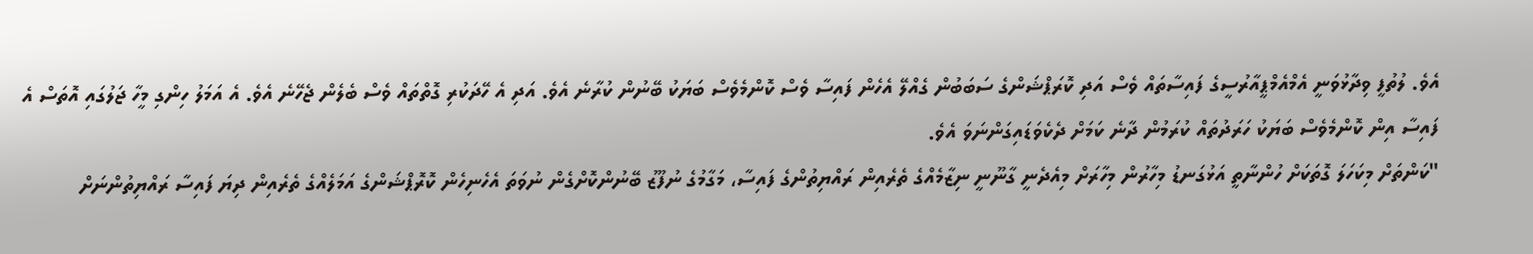އެވެ. ލުތުފީ ވިދާޅުވަނީ އެމްއެމްޕީއާރުސީގެ ފައިސާތައް ވެސް އަދި ކޮރަޕްޝަންގެ ސަބަބުން ގެއްލޭ އެހެން ފައިސާ ވެސް ކޮންމެވެސް ބަޔަކު ބޭނުން ކުރާނެ އެވެ. އަދި އެ ހޭދަކުރި ގޮތްތައް ވެސް ބެލެން ޖެހޭނެ އެވެ. އެ އަމަލު ހިންގި މީހާ ޖަލުގައި އޮތަސް އެ ފައިސާ އިން ކޮންމެވެސް ބަޔަކު ހަރަދުތައް ކުރަމުން ދާނެ ކަމަށް ދެކެވަޑައިގަންނަވަ އެވެ.
"ކަންތަށް މިކަހަލަ ގޮތަކަށް ހުންނާތީ އަޅުގަނޑު މިހާރުން މިހާރަށް މިއެދެނީ ގާނޫނީ ނިޒާމެއްގެ ތެރެއިން ރައްޔިތުންގެ ފައިސާ، މަގާމުގެ ނުފޫޒު ބޭނުންކޮށްގެން ނުވަތަ އެހެނިހެން ކޮރޮޕްޝަންގެ އަމަލެއްގެ ތެރެއިން ދިޔަ ފައިސާ ރައްޔިތުންނަށް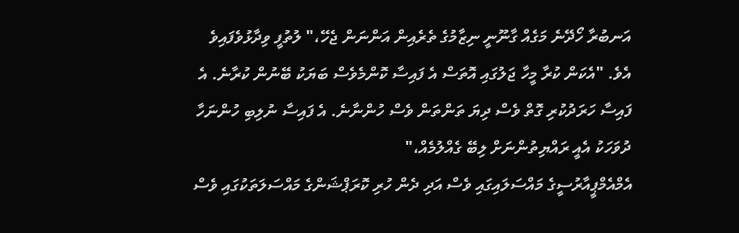އަނބުރާ ހޯދޭނެ މަގެއް ގާނޫނީ ނިޒާމުގެ ތެރެއިން އަންނަން ޖެހޭ،" ލުތުފީ ވިދާޅުވެފައިވެ އެވެ. "އެކަން ކުރާ މީހާ ޖަލުގައި އޮތަސް އެ ފައިސާ ކޮންމެވެސް ބަޔަކު ބޭނުން ކުރާނެ. އެ ފައިސާ ހަރަދުކުރި ގޮތް ވެސް ދިޔަ ތަންތަން ވެސް ހުންނާނެ. އެ ފައިސާ ނުލިބި ހުންނަހާ ދުވަހަކު އެއީ ރައްޔިތުންނަށް ލިބޭ ގެއްލުމެއް،"
އެމްއެމްޕީއާރުސީގެ މައްސަލައިގައި ވެސް އަދި ދެން ހުރި ކޮރަޕްޝަންގެ މައްސަލަތަކުގައި ވެސް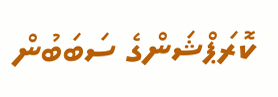ކޮރަޕްޝަންގެ ސަބަބުން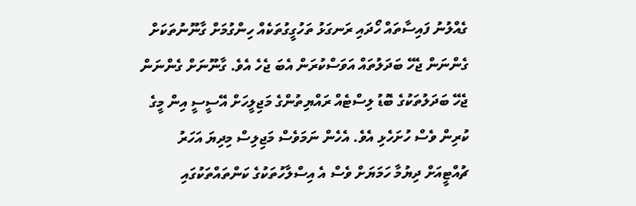ގެއްލުނު ފައިސާތައް ހޯދައި ރަނގަޅު ތަހުގީގުތަކެއް ހިންގުމަށް ގާނޫނުތަކަށް ގެންނަން ޖެހޭ ބަދަލުތައް އަވަސްކުރަން އެބަ ޖެހެ އެވެ. ގާނޫނަށް ގެންނަން ޖެހޭ ބަދަލުތަކުގެ ބޮޑު ލިސްޓެއް ރައްޔިތުންގެ މަޖިލީހަށް އޭސީސީ އިން މީގެ ކުރިން ވެސް ހުށަހެޅި އެވެ. އެހެން ނަމަވެސް މަޖިލިސް މިދިޔަ އަހަރު ޗުއްޓީއަށް ދިޔުމާ ހަމަޔަށް ވެސް އެ އިސްލާހުތަކުގެ ކަންތައްތަކުގައި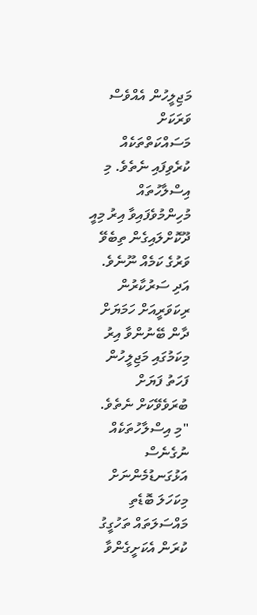މަޖިލީހުން އެއްވެސް ވަރަކަށް މަސައްކަތްތަކެއް ކުރެވިފައި ނެތެވެ. މި އިސްލާހުތައް މުހިންމުވެފައިވާ އިރު މިއީ ދޫކޮށްލައިގެން ތިބެވޭ ވަރުގެ ކަމެއް ނޫނެވެ. އަދި ސަރުކާރުން ރިކަވަރީއަށް ހަމަޔަށް ދާން ބޭނުންވާ އިރު މިކަމުގައި މަޖިލީހުން ފަހަތު ފަޔަށް ބުރަވެވޭކަށް ނެތެވެ.
"މި އިސްލާހުތަކެއް ނުގެނެސް އަޅުގަނޑުމެންނަށް މިކަހަލަ ބޮޑެތި މައްސަލަތައް ތަހުގީގު ކުރަން އެކަށީގެންވާ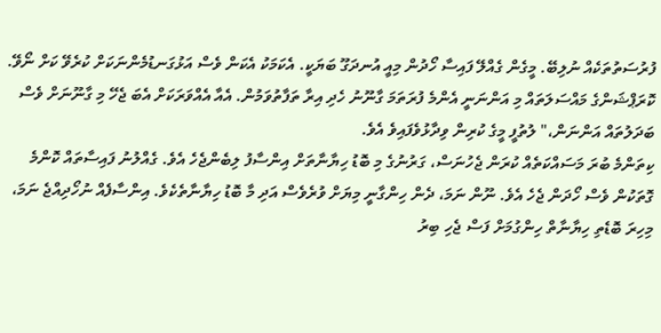ފުރުސަތުތަކެއް ނުލިބޭ. މީގެން ގެއްލޭ ފައިސާ ހޯދުން މިއީ އުނދަގޫ ބަޔަކީ. އެކަމަކު އެކަން ވެސް އަޅުގަނޑުމެންނަކަށް ކުރެވޭ ކަށް ނޯވޭ. ކޮރަޕްޝަންގެ މައްސަލަތައް މި އަންނަނީ އެންމެ ފުރަތަމަ ގާނޫނު ހެދި އިރާ ތަފާތުވަމުން. އެއާ އެއްވަރަކަށް އެބަ ޖެހޭ މި ގާނޫނަށް ވެސް ބަދަލުތައް އަންނަން،" ލުތުފީ މީގެ ކުރިން ވިދާޅުވެފައިވެ އެވެ.
ކިތަންމެ ބުރަ މަސައްކަތެއް ކުރަން ޖެހުނަސް، ގަރުނުގެ މި ބޮޑު ހިޔާނާތަށް އިންސާފު ލިބެންޖެހެ އެވެ. ގެއްލުނު ފައިސާތައް ކޮންމެ ގޮތަކުން ވެސް ހޯދަން ޖެހެ އެވެ. ނޫން ނަމަ، ދެން ހިންގާނީ މިޔަށް ވުރެވެސް އަދި މާ ބޮޑު ހިޔާނާތެކެވެ. އިންސާފެއް ނުހޯދިއްޖެ ނަމަ، މިހިރަ ބޮޑެތި ހިޔާނާތް ހިންގުމަށް ފަސް ޖެހި ބިރު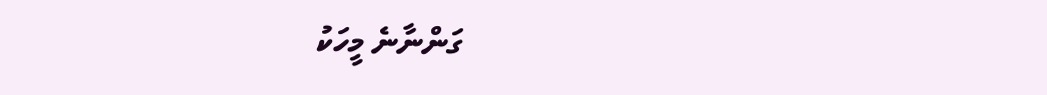ގަންނާނެ މީހަކު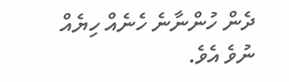ދެން ހުންނާނެ ހެނެއް ހިޔެއް ނުވެ އެވެ.